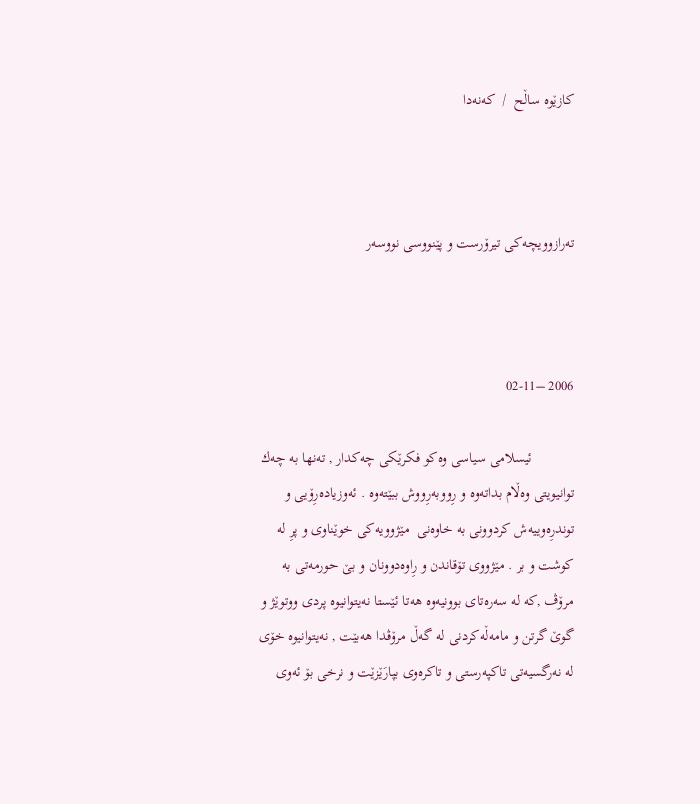کازێوه‌ ساڵح  /  که‌نه‌دا



ته‌رازوویچه‌كی تیرۆرست و پێنووسی نووسه‌ر



2006 –02-11

           ئیسلامی سیاسی وه‌كو فكرێكی چه‌كدار , ته‌نها به‌ چه‌ك توانیویتی وه‌ڵام بداته‌وه‌ و رِووبه‌رِووش ببێته‌وه‌ . ئه‌وزیاده‌رِۆیی و توندرِه‌وییه‌ش كردوونی به‌ خاوه‌نی  مێژوویه‌كی خوێناوی و پرِ له‌ كوشت و بر . مێژووی تۆقاندن و رِاوه‌دوونان و بێ حورمه‌تی به‌ مرۆڤ ,كه‌ له‌ سه‌ره‌تای بوونیه‌وه‌ هه‌تا ئێستا نه‌یتوانیوه‌ پردی ووتوێژ و گوێ گرتن و مامه‌ڵه‌كردنی له‌ گه‌ڵ مرۆڤدا هه‌بێت , نه‌یتوانیوه‌ خۆی له‌ نه‌رگسیه‌تی تاكپه‌رستی و تاكره‌وی بپارَێزێت و نرخی بۆ ئه‌وی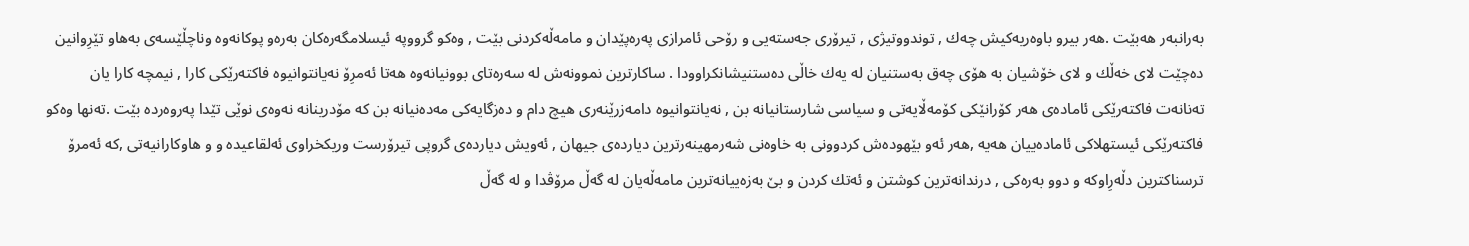به‌رانبه‌ر هه‌بێت .هه‌ر بیرو باوه‌ریه‌كیش چه‌ك , توندووتیژی , تیرۆری جه‌سته‌یی و رۆحی ئامرازی په‌ره‌پێدان و مامه‌ڵه‌كردنی بێت , وه‌كو گرووپه‌ ئیسلامگه‌ره‌كان به‌ره‌و پوكانه‌وه‌ وناچڵێسه‌ی به‌هاو تێرِوانین ده‌چێت لای خه‌ڵك و لای خۆشیان به‌ هۆی چه‌ق به‌ستنیان له‌ یه‌ك خاڵی ده‌ستنیشانكراوودا . ساكارترین نموونه‌ش له‌ سه‌ره‌تای بوونیانه‌وه‌ هه‌تا ئه‌مرِۆ نه‌یانتوانیوه‌ فاكته‌رێكی كارا , نیمچه‌ كارا یان ته‌نانه‌ت فاكته‌رێكی ئاماده‌ی هه‌ر كۆرانێكی كۆمه‌ڵایه‌تی و سیاسی شارستانیانه‌ بن , نه‌یانتوانیوه‌ دامه‌زرێنه‌ری هیچ دام و ده‌زگایه‌كی مه‌ده‌نیانه‌ بن كه‌ مۆدرینانه‌ نه‌وه‌ی نوێی تێدا په‌روه‌رده‌ بێت .ته‌نها وه‌كو فاكته‌رێكی ئیستهلاكی ئاماده‌ییان هه‌یه‌ ,هه‌ر ئه‌و بێهوده‌ش كردوونی به‌ خاوه‌نی شه‌رمهینه‌رترین دیارده‌ی جیهان , ئه‌ویش دیارده‌ی گروپی تیرۆرست وریكخراوی ئه‌لقاعیده‌ و و هاوكارانیه‌تی ,كه‌ ئه‌مرۆ ترسناكترین دڵه‌رِاوكه‌ و دوو به‌ره‌كی , درندانه‌ترین كوشتن و ئه‌تك كردن و بێ به‌زه‌ییانه‌ترین مامه‌ڵه‌یان له‌ گه‌ڵ مرۆڤدا و له‌ گه‌ڵ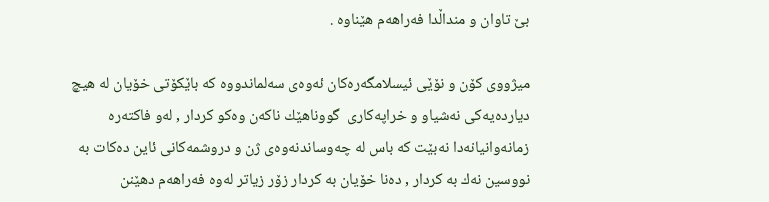بێ تاوان و منداڵدا فه‌راهه‌م هێناوه‌ .

میژووی كۆن و نۆێی ئیسلامگه‌ره‌كان ئه‌وه‌ی سه‌لماندووه‌ كه‌ باێكۆتی خۆیان له‌ هیچ دیارده‌یه‌كی نه‌شیاو و خراپه‌كاری  گووناهێك ناكه‌ن وه‌كو كردار , له‌و فاكته‌ره‌ زمانه‌وانیانه‌دا نه‌بێت كه‌ باس له‌ چه‌وساندنه‌وه‌ی ژن و دروشمه‌كانی ئاین ده‌كات به‌ نووسین نه‌ك به‌ كردار , ده‌نا خۆیان به‌ كردار زۆر زیاتر له‌وه‌ فه‌راهه‌م دهێنن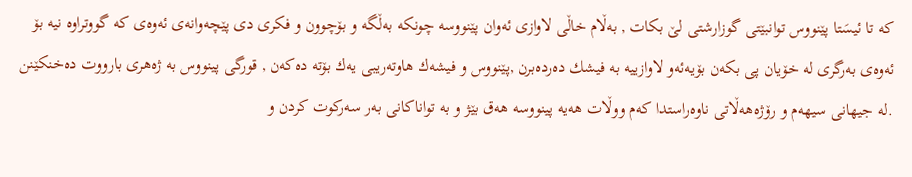كه‌ تا ئیسَتا پێنووس توانبێتی گوزارشتی لێ بكات , به‌ڵام خاڵی لاوازی ئه‌وان پێنووسه‌ چونكه‌ به‌ڵگه‌ و بۆچوون و فكری دی پێچه‌وانه‌ی ئه‌وه‌ی كه‌ گووتراوه‌ نیه‌ بۆ ئه‌وه‌ی به‌رگری له‌ خۆیان پی بكه‌ن بۆیه‌ئه‌و لاوازییه‌ به‌ فیشك ده‌رده‌برن ,پێنووس و فیشه‌ك هاوته‌ریبی یه‌ك بۆته‌ ده‌كه‌ن , قورگی پینووس به‌ ژه‌هری بارووت ده‌خنكێنن .له‌ جیهانی سیهه‌م و رۆژه‌هه‌ڵاتی ناوه‌راستدا كه‌م ووڵات هه‌یه‌ پینووسه‌ هه‌ق بێژ و به‌ تواناكانی به‌ر سه‌ركوت كردن و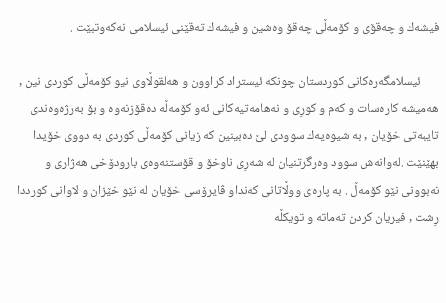فیشه‌ك و چه‌قۆی و كۆمه‌ڵی چه‌قۆ وه‌شین و فیشه‌ك ته‌قێنی ئیسلامی نه‌كه‌وتبێت .

      ئیسلامگه‌ره‌كانی كوردستان چونكه‌ ئیستراد كراوون و هه‌لقوڵاوی نیو كۆمه‌ڵی كوردی نین , هه‌میشه‌ كاره‌سات و كه‌م و كورِی و نه‌هامه‌تیه‌كانی ئه‌و كۆمه‌ڵه‌ ده‌قۆزنه‌وه‌ و بۆ به‌رژه‌وه‌ندی تایبه‌تی خۆیان , به‌ شیوه‌یه‌ك سوودی لێ ده‌بینین كه‌ زیانی كۆمه‌ڵی كوردی به‌ دووی خۆیدا بهێنێت .له‌وانه‌ش سوود وه‌رگرتنیان له‌ شه‌رِی ناوخۆ و قۆستنه‌وه‌ی بارودۆخی هه‌ژاری و نه‌بوونی نێو كۆمه‌ڵ . به‌ پاره‌ی ووڵاتانی كه‌نداو ڤایرۆسی خۆیان له‌ نێو خێزان و لاوانی كورددا رِشت , فیریان كردن ته‌ماته‌ و تویكڵه‌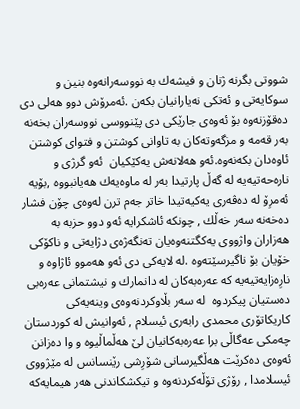شووتی بگرنه‌ ژنان و فیشه‌ك به‌ نووسه‌رانه‌وه‌ بنین و سوكایه‌تی و ئه‌تكی نه‌یارانیان بكه‌ن .ئه‌مرۆش دوو هه‌لی دی ده‌قۆزنه‌وه‌ بۆ ئه‌وه‌ی جارێكی دی پێنووسی نووسه‌ران بخه‌نه‌ به‌ر قه‌مه‌ و مزگه‌وته‌كان به‌ تاوانی كوشتن و فتوای كوشتن ئاوه‌دان بكه‌نه‌وه‌.ئه‌و هه‌لانه‌ش یه‌كێكیان  ئه‌و گرژی و ناره‌حه‌تیه‌یه‌ له‌ گه‌ڵ پارتیدا به‌ر له‌ ماوه‌یه‌ك هه‌یانبووه‌ ,بۆیه‌ ئه‌مرِۆ له‌ ده‌ڤه‌ری یه‌كیه‌تیدا خاتر جه‌م ترن له‌وه‌ی چۆن فشار ده‌خه‌نه‌ سه‌ر خه‌ڵك , چونكه‌ ئاشكرایه‌ ئه‌و دوو حزبه‌ به‌ هه‌زاران واژووی یه‌كگتنه‌وه‌یان ته‌نگه‌ژه‌ی دژایه‌تی و ناكۆكی خۆیان بۆ ناگیرسێته‌وه‌ .له‌ لایه‌كی دی ئه‌و هه‌موو ئاژاوه‌ و نارِه‌زایه‌تیه‌یه‌ كه‌ عه‌ره‌به‌كان له‌ دانمارك و نیشتمانی عه‌ره‌بی ده‌ستیان پیكردوه‌  له‌ سه‌ر بڵاوكردنه‌وه‌ی وینه‌یه‌كی كاریكاتۆری محمدی رابه‌ری ئیسلام , ئه‌وانیش له‌ كوردستان چه‌مكی عه‌گاڵی برا عه‌ره‌به‌كانیان لێ هه‌ڵماڵیوه‌ و وا ده‌زانن ئه‌وه‌ی ده‌كرێت هه‌ڵگیرسانی شۆرِشی رێنسانس له‌ مێژووی ئیسلامدا , رۆژی تۆڵه‌كردنه‌وه‌ و تیكشكاندنی هه‌ر هیمایه‌كه‌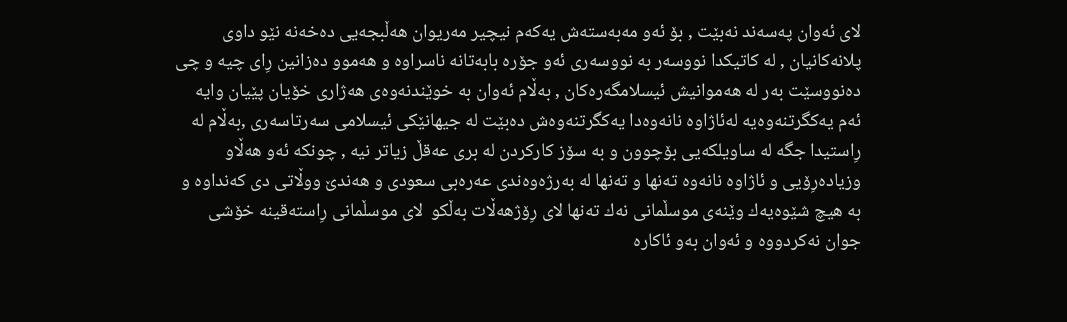لای ئه‌وان په‌سه‌ند نه‌بێت , بۆ ئه‌و مه‌به‌سته‌ش یه‌كه‌م نیچیر مه‌ریوان هه‌ڵبجه‌یی ده‌خه‌نه‌ نێو داوی پلانه‌كانیان , له‌ كاتیكدا نووسه‌ر به‌ نووسه‌ری ئه‌و جۆره‌ بابه‌تانه‌ ناسراوه‌ و هه‌موو ده‌زانین رِای چیه‌ و چی ده‌نووسێت به‌ر له‌ هه‌موانیش ئیسلامگه‌ره‌كان , به‌ڵام ئه‌وان به‌ خوێندنه‌وه‌ی هه‌ژاری خۆیان پێیان وایه‌ ئه‌م یه‌كگرتنه‌وه‌یه‌ له‌ئاژاوه‌ نانه‌وه‌دا یه‌كگرتنه‌وه‌ش ده‌بێت له‌ جیهانێكی ئیسلامی سه‌رتاسه‌ری ,به‌ڵام له‌ رِاستیدا جگه‌ له‌ ساویلكه‌یی بۆچوون و به‌ سۆز كاركردن له‌ بری عه‌قڵ زیاتر نیه‌ , چونكه‌ ئه‌و هه‌ڵاو وزیاده‌رِۆیی و ئاژاوه‌ نانه‌وه‌ ته‌نها و ته‌نها له‌ به‌رژه‌وه‌ندی عه‌ره‌بی سعودی و هه‌ندێ ووڵاتی دی كه‌نداوه‌ و به‌ هیچ شێوه‌یه‌ك وێنه‌ی موسڵمانی نه‌ك ته‌نها لای رِۆژهه‌ڵات به‌ڵكو  لای موسڵمانی رِاسته‌قینه‌ خۆشی جوان نه‌كردووه‌ و ئه‌وان به‌و ئاكاره‌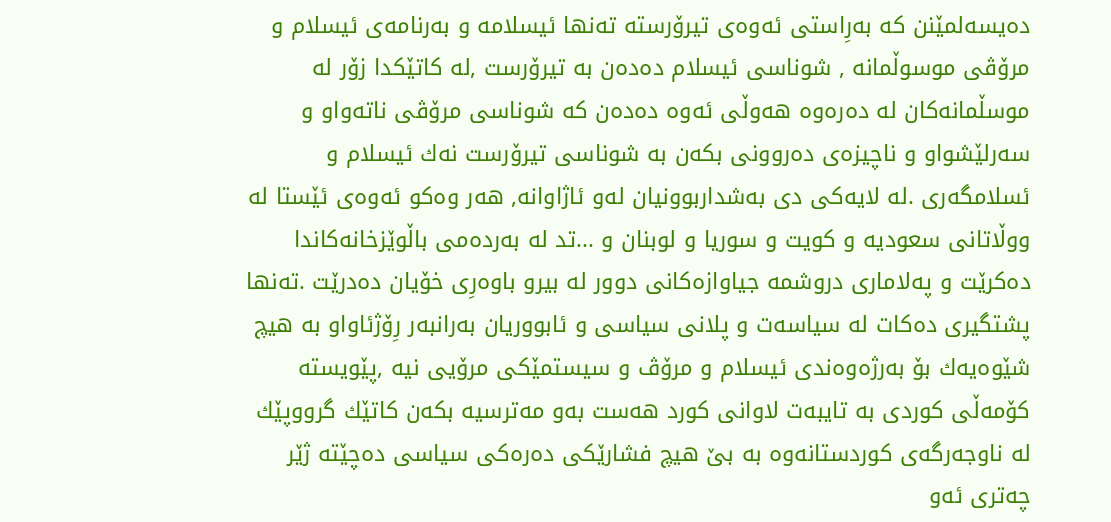ده‌یسه‌لمێنن كه‌ به‌رِاستی ئه‌وه‌ی تیرۆرسته‌ ته‌نها ئیسلامه‌ و به‌رنامه‌ی ئیسلام و مرۆڤی موسوڵمانه‌ , شوناسی ئیسلام ده‌ده‌ن به‌ تیرۆرست ,له‌ كاتێكدا زۆر له‌ موسڵمانه‌كان له‌ ده‌ره‌وه‌ هه‌وڵی ئه‌وه‌ ده‌ده‌ن كه‌ شوناسی مرۆڤی ناته‌واو و سه‌رلێشواو و ناچیزه‌ی ده‌روونی بكه‌ن به‌ شوناسی تیرۆرست نه‌ك ئیسلام و ئسلامگه‌ری .له‌ لایه‌كی دی به‌شداربوونیان له‌و ئاژاوانه‌, هه‌ر وه‌كو ئه‌وه‌ی ئێستا له‌ ووڵاتانی سعودیه‌ و كویت و سوریا و لوبنان و ...تد له‌ به‌رده‌می باڵوێزخانه‌كاندا ده‌كرێت و په‌لاماری دروشمه‌ جیاوازه‌كانی دوور له‌ بیرو باوه‌رِی خۆیان ده‌درێت .ته‌نها پشتگیری ده‌كات له‌ سیاسه‌ت و پلانی سیاسی و ئابووریان به‌رانبه‌ر رِۆژئاواو به‌ هیچ شێوه‌یه‌ك بۆ به‌رژه‌وه‌ندی ئیسلام و مرۆڤ و سیستمێكی مرۆیی نیه‌ ,پێویسته‌ كۆمه‌ڵی كوردی به‌ تایبه‌ت لاوانی كورد هه‌ست به‌و مه‌ترسیه‌ بكه‌ن كاتێك گرووپێك له‌ ناوجه‌رگه‌ی كوردستانه‌وه‌ به‌ بێ هیچ فشارێكی ده‌ره‌كی سیاسی ده‌چێته‌ ژێر چه‌تری ئه‌و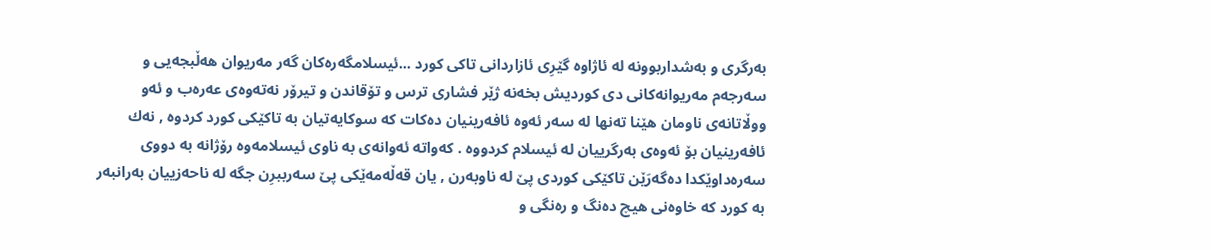به‌رگری و به‌شداربوونه‌ له‌ ئاژاوه‌ گێرِی ئازاردانی تاكی كورد ...ئیسلامگه‌ره‌كان گه‌ر مه‌ریوان هه‌ڵبجه‌یی و سه‌رجه‌م مه‌ریوانه‌كانی دی كوردیش بخه‌نه‌ ژێر فشاری ترس و تۆقاندن و تیرۆر نه‌ته‌وه‌ی عه‌ره‌ب و ئه‌و ووڵاتانه‌ی ناومان هێنا ته‌نها له‌ سه‌ر ئه‌وه‌ ئافه‌رینیان ده‌كات كه‌ سوكایه‌تیان به‌ تاكێكی كورد كردوه‌ , نه‌ك ئافه‌رینیان بۆ ئه‌وه‌ی به‌رگرییان له‌ ئیسلام كردووه‌ . كه‌واته‌ ئه‌وانه‌ی به‌ ناوی ئیسلامه‌وه‌ رۆژانه‌ به‌ دووی سه‌ره‌داوێكدا ده‌گه‌رَێن تاكێكی كوردی پێ له‌ ناوبه‌رن , یان قه‌ڵه‌مه‌ێكی پێ سه‌رببرِن جگه‌ له‌ ناحه‌زییان به‌رانبه‌ر به‌ كورد كه‌ خاوه‌نی هیچ ده‌نگ و ره‌نگی و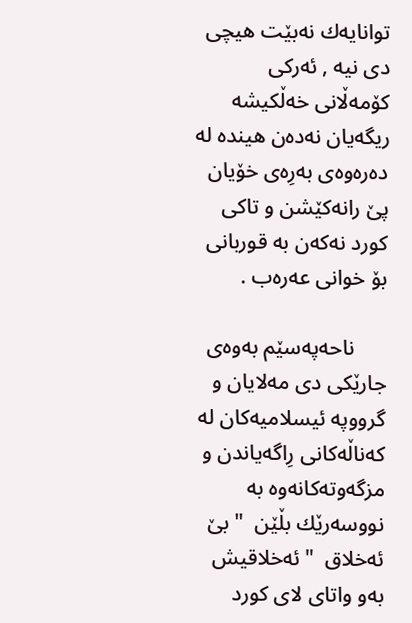توانایه‌ك نه‌بێت هیچی دی نیه‌ , ئه‌ركی كۆمه‌ڵانی خه‌ڵكیشه‌  ریگه‌یان نه‌ده‌ن هینده‌ له‌ ده‌ره‌وه‌ی به‌رِه‌ی خۆیان پێ رانه‌كێشن و تاكی كورد نه‌كه‌ن به‌ قوربانی بۆ خوانی عه‌ره‌ب .

      ناحه‌په‌سێم به‌وه‌ی جارێكی دی مه‌لایان و گرووپه‌ ئیسلامیه‌كان له‌ كه‌ناڵه‌كانی رِاگه‌یاندن و مزگه‌وته‌كانه‌وه‌ به‌ نووسه‌رێك بڵێن  " بێ ئه‌خلاق  " ئه‌خلاقیش به‌و واتای لای كورد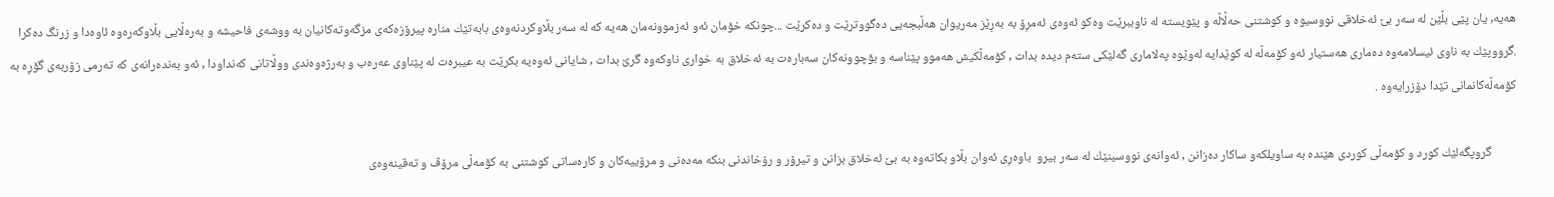هه‌یه‌, یان پێی بڵێن له‌ سه‌ر بێ ئه‌خلاقی نووسیوه‌ و كوشتنی حه‌ڵاڵه‌ و پێویسته‌ له‌ ناوببرێت وه‌كو ئه‌وه‌ی ئه‌مرِۆ به‌ به‌رِێز مه‌ریوان هه‌ڵبجه‌یی ده‌گووترێت و ده‌كرێت ...چونكه‌ خۆمان ئه‌و ئه‌زموونه‌مان هه‌یه‌ كه‌ له‌ سه‌ر بڵاوكردنه‌وه‌ی بابه‌تێك مناره‌ پیرۆزه‌كه‌ی مزگه‌وته‌كانیان به‌ ووشه‌ی فاحیشه‌ و به‌ره‌ڵایی بڵاوكه‌ره‌وه‌ ئاوه‌دا و زرنگ ده‌كرا .گرووپێك به‌ ناوی ئیسلامه‌وه‌ ده‌ماری هه‌ستیار ئه‌و كۆمه‌ڵه‌ له‌ كوێدایه‌ له‌وێوه‌ په‌لاماری گه‌لێكی سته‌م دیده‌ بدات , كۆمه‌ڵكیش هه‌موو پێناسه‌ و بۆچوونه‌كان سه‌باره‌ت به‌ ئه‌خلاق به‌ خواری ناوكه‌وه‌ گرێ بدات , شایانی ئه‌وه‌یه‌ بكرێت به‌ عیبره‌ت له‌ پێناوی عه‌ره‌ب و به‌رژه‌وه‌ندی ووڵاتانی كه‌نداودا , ئه‌و به‌نده‌رانه‌ی كه‌ ته‌رمی زۆربه‌ی گۆرِه‌ به‌ كۆمه‌ڵه‌كانمانی تێدا دۆزرایه‌وه‌ .

         گروپگه‌لێك كورد و كۆمه‌ڵی كوردی هێنده‌ به‌ ساویلكه‌و ساكار ده‌زانن , ئه‌وانه‌ی نووسینێك له‌ سه‌ر بیرو  باوه‌رِی ئه‌وان بڵاو بكاته‌وه‌ به‌ بێ ئه‌خلاق بزانن و تیرۆر و رۆخاندنی بنكه‌ مه‌ده‌نی و مرۆییه‌كان و كاره‌ساتی كوشتنی به‌ كۆمه‌ڵی مرۆڤ و ته‌قینه‌وه‌ی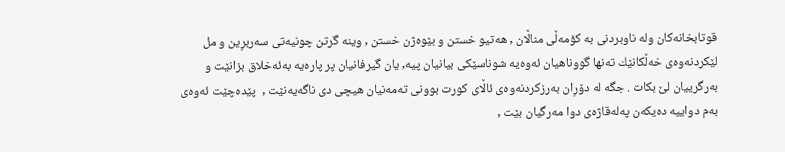قوتابخانه‌كان وله‌ ناوبردنی به‌ كۆمه‌ڵی مناڵان , هه‌تیو خستن و بێوه‌ژن خستن , وینه‌ گرتن چونیه‌تی سه‌ربرِین و مل لێكردنه‌وه‌ی خه‌ڵكانێك ته‌نها گووناهیان ئه‌وه‌یه‌ شوناسێكی بیانیان پیه‌, یان گیرفانیان پر پاره‌یه‌ به‌ئه‌خلاق بزانێت و به‌رگرییان لێ بكات . جگه‌ له‌ دۆرِان به‌رزكردنه‌وه‌ی ئاڵای كورت بوونی ته‌مه‌نیان هیچی دی ناگه‌یه‌نێت ,  پێده‌چێت ئه‌وه‌ی به‌م دواییه‌ ده‌یكه‌ن په‌له‌قاژه‌ی دوا مه‌رگیان بێت ,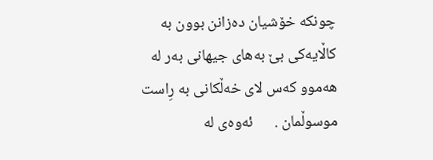چونكه‌ خۆشیان ده‌زانن بوون به‌ كاڵایه‌كی بێ به‌های جیهانی به‌ر له‌ هه‌موو كه‌س لای خه‌ڵكانی به‌ رِاست موسوڵمان .      ئه‌وه‌ی له‌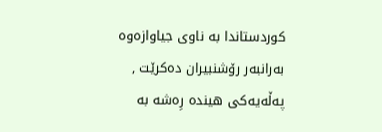كوردستاندا به‌ ناوی جیاوازه‌وه‌ به‌رانبه‌ر رۆشنبیران ده‌كرێت , په‌ڵه‌یه‌كی هینده‌ رِه‌شه‌ به‌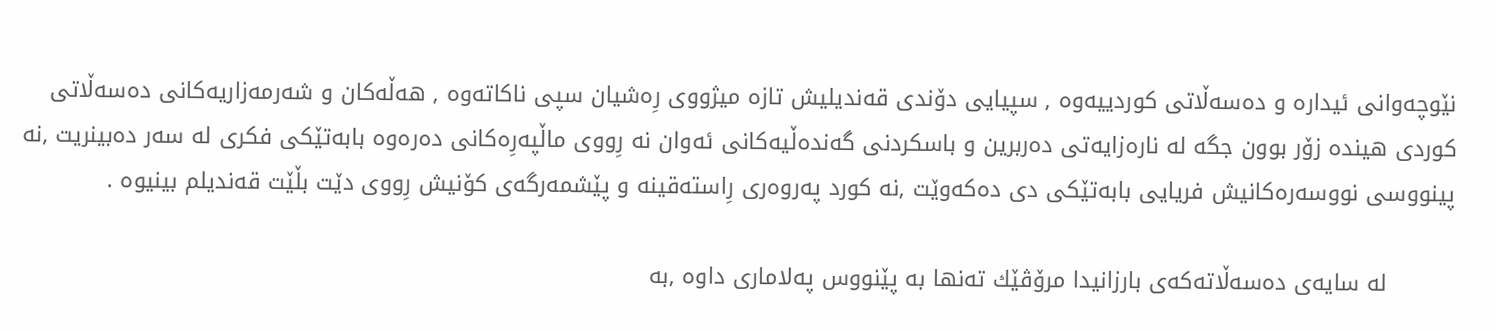نێوچه‌وانی ئیداره‌ و ده‌سه‌ڵاتی كوردییه‌وه‌ , سپیایی دۆندی قه‌ندیلیش تازه‌ میژووی رِه‌شیان سپی ناكاته‌وه‌ , هه‌ڵه‌كان و شه‌رمه‌زاریه‌كانی ده‌سه‌ڵاتی كوردی هینده‌ زۆر بوون جگه‌ له‌ ناره‌زایه‌تی ده‌ربرین و باسكردنی گه‌نده‌ڵیه‌كانی ئه‌وان نه‌ رِووی ماڵپه‌رِه‌كانی ده‌ره‌وه‌ بابه‌تێكی فكری له‌ سه‌ر ده‌بینریت ,نه‌ پینووسی نووسه‌ره‌كانیش فریایی بابه‌تێكی دی ده‌كه‌وێت ,نه‌ كورد په‌روه‌ری رِاسته‌قینه‌ و پێشمه‌رگه‌ی كۆنیش رِووی دێت بڵێت قه‌ندیلم بینیوه‌ .

         له‌ سایه‌ی ده‌سه‌ڵاته‌كه‌ی بارزانیدا مرۆڤێك ته‌نها به‌ پێنووس په‌لاماری داوه‌ ,به‌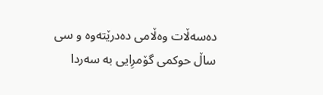ده‌سه‌ڵات وه‌ڵامی ده‌درێته‌وه‌ و سی ساڵ حوكمی گۆمرِایی به‌ سه‌ردا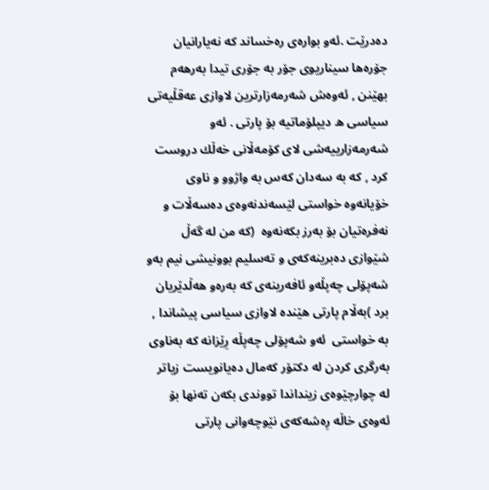ده‌درێت .ئه‌و بواره‌ی ره‌خساند كه‌ نه‌یارانیان جۆره‌ها سیناریوی جۆر به‌ جۆری تیدا به‌رهه‌م بهێنن , ئه‌وه‌ش شه‌رمه‌زارترین لاوازی عه‌قڵیه‌تی سیاسی ه‌ دیپلۆماتیه‌ بۆ پارتی . ئه‌و شه‌رمه‌زارییه‌شی لای كۆمه‌ڵانی خه‌ڵك دروست كرد , كه‌ به‌ سه‌دان كه‌س به‌ واژوو و ناوی خۆیانه‌وه‌ خواستی لێسه‌ندنه‌وه‌ی ده‌سه‌ڵات و نه‌فره‌تیان بۆ به‌رز بكه‌نه‌وه‌  (كه‌ من له‌ گه‌ڵ شێوازی ده‌برینه‌كه‌ی و ته‌سلیم بوونیشی نیم به‌و شه‌پۆلی چه‌پڵه‌و ئافه‌رینه‌ی كه‌ به‌ره‌و هه‌ڵدێریان برد )به‌ڵام پارتی هێنده‌ لاوازی سیاسی پیشاندا , به‌ خواستی  ئه‌و شه‌پۆلی چه‌پڵه‌ رِێزانه‌ كه‌ به‌ناوی به‌رگری كردن له‌ دكتۆر كه‌مال ده‌یانویست زیاتر له‌ چوارچێوه‌ی زینداندا تووندی بكه‌ن ته‌نها بۆ ئه‌وه‌ی خاڵه‌ رِه‌شه‌كه‌ی نێوچه‌وانی پارتی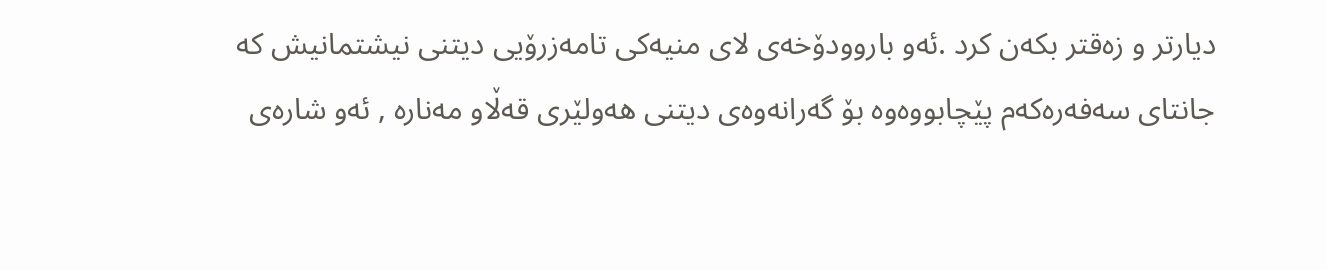دیارتر و زه‌قتر بكه‌ن كرد .ئه‌و باروودۆخه‌ی لای منیه‌كی تامه‌زرۆیی دیتنی نیشتمانیش كه‌ جانتای سه‌فه‌ره‌كه‌م پێچابووه‌وه‌ بۆ گه‌رانه‌وه‌ی دیتنی هه‌ولێری قه‌ڵاو مه‌ناره‌ , ئه‌و شاره‌ی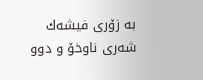به‌ زۆری فیشه‌ك شه‌ری ناوخۆ و دوو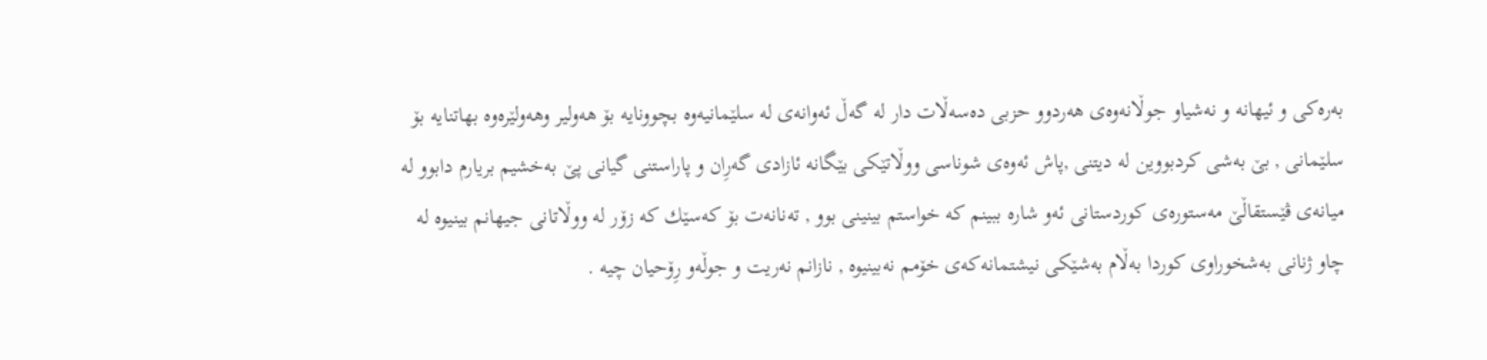به‌ره‌كی و ئیهانه‌ و نه‌شیاو جوڵانه‌وه‌ی هه‌ردوو حزبی ده‌سه‌ڵات دار له‌ گه‌ڵ ئه‌وانه‌ی له‌ سلێمانیه‌وه‌ بچوونایه‌ بۆ هه‌ولیر وهه‌ولێره‌وه‌ بهاتنایه‌ بۆ سلێمانی , بێ به‌شی كردبووین له‌ دیتنی ‌,پاش ئه‌وه‌ی شوناسی ووڵاتێكی بێگانه‌ ئازادی گه‌رِان و پاراستنی گیانی پێ به‌خشیم بریارم دابوو له‌ میانه‌ی ڤێستقاڵێ مه‌ستوره‌ی كوردستانی ئه‌و شاره‌ ببینم كه‌ خواستم بینینی بوو , ته‌نانه‌ت بۆ كه‌سێك كه‌ زۆر له‌ ووڵاتانی جیهانم بینیوه‌ له‌ چاو ژنانی به‌شخوراوی كوردا به‌ڵام به‌شێكی نیشتمانه‌كه‌ی خۆمم نه‌بینیوه‌ , نازانم نه‌ریت و جوڵه‌و رِۆحیان چیه‌ .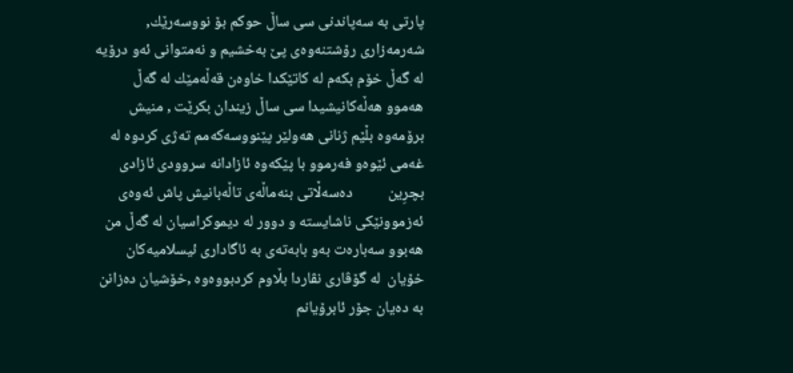پارتی به‌ سه‌پاندنی سی ساڵ حوكم بۆ نووسه‌رێك, شه‌رمه‌زاری رۆشتنه‌وه‌ی پێ به‌خشیم و نه‌متوانی ئه‌و درۆیه‌ له‌ گه‌ڵ خۆم بكه‌م له‌ كاتێكدا خاوه‌ن قه‌ڵه‌مێك له‌ گه‌ڵ هه‌موو هه‌ڵه‌كانیشیدا سی ساڵ زیندان بكرێت , منیش برۆمه‌وه‌ بڵێم ژنانی هه‌ولێر پێنووسه‌كه‌مم ته‌ژی كردوه‌ له‌ غه‌می ئێوه‌و فه‌رموو با پێكه‌وه‌ ئازادانه‌ سروودی ئازادی بچرِین          ده‌سه‌ڵاتی بنه‌ماڵه‌ی تاڵه‌بانیش پاش ئه‌وه‌ی ئه‌زموونێكی ناشایسته‌ و دوور له‌ دیموكراسیان له‌ گه‌ڵ من هه‌بوو سه‌باره‌ت به‌و بابه‌ته‌ی به‌ ئاگاداری ئیسلامیه‌كان خۆیان  له‌ گۆڤاری نڤاردا بڵاوم كردبووه‌وه‌ ,خۆشیان ده‌زانن به‌ ده‌یان جۆر ئابرۆیانم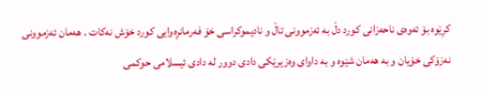كرِێوه‌ بۆ ئه‌وه‌ی ناحه‌زانی كورد دڵ به‌ ئه‌زموونی تاڵ و نادیموكراسی خۆ فه‌رمانرِه‌وایی كورد خۆش نه‌كات . هه‌مان ئه‌زموونی نه‌زۆكی خۆیان و به‌ هه‌مان شێوه‌ و به‌ داوای وه‌زیرێكی دادی دوور له‌ دادی ئیسلامی حوكمی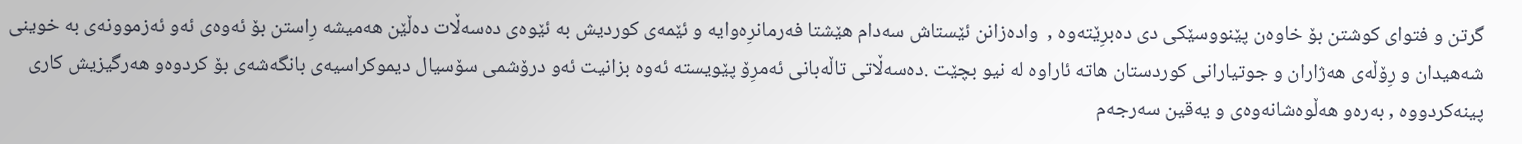گرتن و فتوای كوشتن بۆ خاوه‌ن پێنووسێكی دی ده‌برِێته‌وه‌ ,  واده‌زانن ئێستاش سه‌دام هێشتا فه‌رمانرِه‌وایه‌ و ئێمه‌ی كوردیش به‌ ئێوه‌ی ده‌سه‌ڵات ده‌ڵێن هه‌میشه‌ رِاستن بۆ ئه‌وه‌ی ئه‌و ئه‌زموونه‌ی به‌ خوینی شه‌هیدان و رِۆڵه‌ی هه‌ژاران و جوتیارانی كوردستان هاته‌ ئاراوه‌ له‌ نیو بچێت .ده‌سه‌ڵاتی تاڵه‌بانی ئه‌مرِۆ پێویسته‌ ئه‌وه‌ بزانیت ئه‌و درۆشمی سۆسیال دیموكراسیه‌ی بانگه‌شه‌ی بۆ كردوه‌و هه‌رگیزیش كاری پینه‌كردووه‌ , به‌ره‌و هه‌ڵوه‌شانه‌وه‌ی و یه‌قین سه‌رجه‌م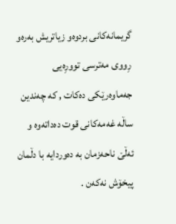گریمانه‌كانی بردوه‌و زیاتریش به‌ره‌و رِووی مه‌ترسی توورِه‌یی جه‌ماوه‌رێكی ده‌كات , كه‌ چه‌ندین ساڵه‌ غه‌مه‌كانی قوت ده‌داته‌وه‌ و ئه‌ڵێ ناحه‌زمان به‌ ده‌وردایه‌ با دڵمان پیخۆش نه‌كه‌ن .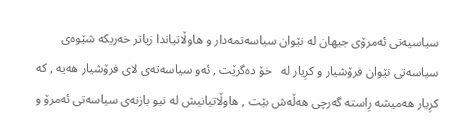سیاسیه‌تی ئه‌مرۆی جیهان له‌ نێوان سیاسه‌تمه‌دار و هاوڵاتیاندا زیاتر خه‌ریكه‌ شێوه‌ی سیاسه‌تی نێوان فرۆشیار و كرِیار له‌   خۆ ده‌گرێت , ئه‌و سیاسه‌ته‌ی لای فرۆشیار هه‌یه‌ , كه‌ كرِیار هه‌میشه‌ رِاسته‌ گه‌رچی هه‌ڵه‌ش بێت , هاوڵاتیانیش له‌ نیو بازنه‌ی سیاسه‌تی ئه‌مرۆ و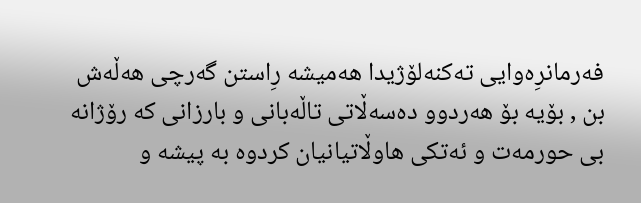فه‌رمانرِه‌وایی ته‌كنه‌لۆژیدا هه‌میشه‌ رِاستن گه‌رچی هه‌ڵه‌ش بن , بۆیه‌ بۆ هه‌ردوو ده‌سه‌ڵاتی تاڵه‌بانی و بارزانی كه‌ رۆژانه‌ بی حورمه‌ت و ئه‌تكی هاوڵاتیانیان كردوه‌ به‌ پیشه‌ و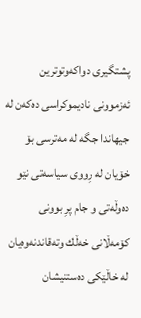پشتگیری دواكه‌وتوترین ئه‌زموونی نادیموكراسی ده‌كه‌ن له‌ جیهاندا جگه‌ له‌ مه‌ترسی بۆ خۆیان له‌ رِووی سیاسه‌تی نێو ده‌وڵه‌تی و جام پرِ بوونی كۆمه‌ڵانی خه‌ڵك وته‌قاندنه‌وه‌یان له‌ خاڵێكی ده‌ستنیشان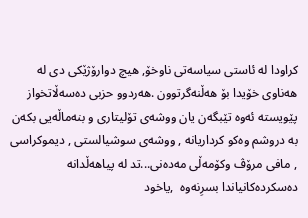كراودا له‌ ئاستی سیاسه‌تی ناوخۆ, هیچ دوارۆژێكی دی له‌ هه‌ناوی خۆیدا بۆ هه‌ڵنه‌گرتوون .هه‌ردوو حزبی ده‌سه‌ڵاتخواز پێویسته‌ ئه‌وه‌ تێبگه‌ن یان ووشه‌ی تۆلیتاری و بنه‌ماڵه‌یی بكه‌ن به‌ دروشم وه‌كو كرداریانه‌ , ووشه‌ی سوشیالستی , دیموكراسی , مافی مرۆڤ وكۆمه‌ڵی مه‌ده‌نی...تد له‌ پیاهه‌ڵدانه‌ ده‌سكرده‌كانیاندا بسرِنه‌وه‌  ,یاخود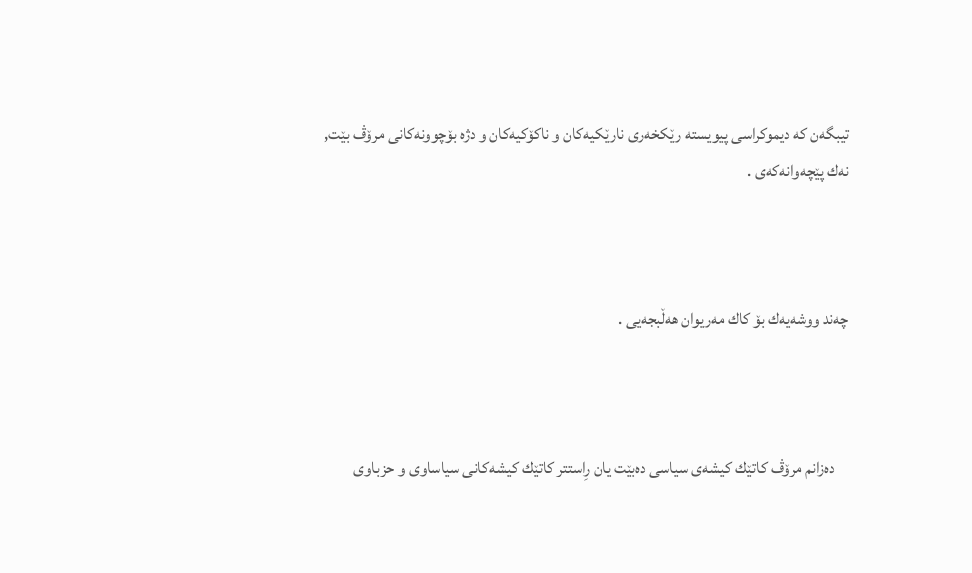تیبگه‌ن كه‌ دیموكراسی پیویسته‌ رێكخه‌ری نارێكیه‌كان و ناكۆكیه‌كان و دژه‌ بۆچوونه‌كانی مرۆڤ بێت, نه‌ك پێچه‌وانه‌كه‌ی .



چه‌ند ووشه‌یه‌ك بۆ كاك مه‌ریوان هه‌ڵبجه‌یی .



    ده‌زانم مرۆڤ كاتێك كیشه‌ی سیاسی ده‌بێت یان رِاستتر كاتێك كیشه‌كانی سیاساوی و حزباوی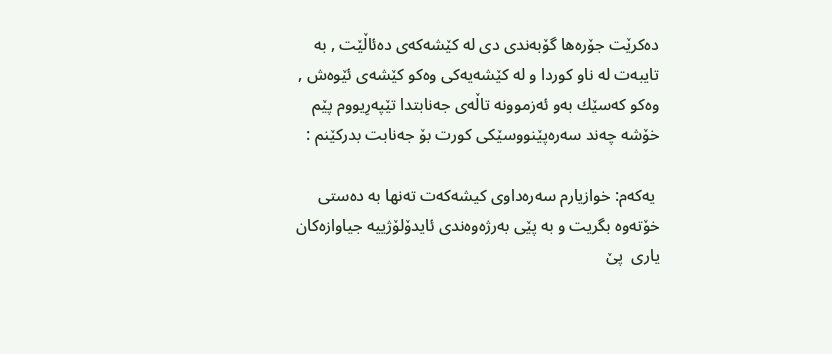ده‌كرێت جۆره‌ها گۆبه‌ندی دی له‌ كێشه‌كه‌ی ده‌ئاڵێت , به‌ تایبه‌ت له‌ ناو كوردا و له‌ كێشه‌یه‌كی وه‌كو كێشه‌ی ئێوه‌ش , وه‌كو كه‌سێك به‌و ئه‌زموونه‌ تاڵه‌ی جه‌نابتدا تێپه‌رِیووم پێم خۆشه‌ چه‌ند سه‌ره‌پێنووسێكی كورت بۆ جه‌نابت بدركێنم :

 یه‌كه‌م: خوازیارم سه‌ره‌داوی كیشه‌كه‌ت ته‌نها به‌ ده‌ستی خۆته‌وه‌ بگریت و به‌ پێی به‌رژه‌وه‌ندی ئایدۆلۆژییه‌ جیاوازه‌كان یاری  پێ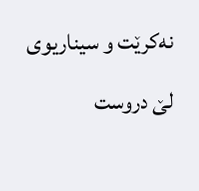نه‌كرێت و سیناریوی لێ دروست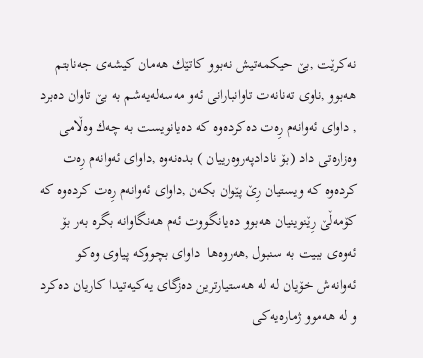نه‌كرێت ,بێ حیكمه‌تیش نه‌بوو كاتێك هه‌مان كیشه‌ی جه‌نابتم هه‌بوو ,ناوی ته‌نانه‌ت تاوانبارانی ئه‌و مه‌سه‌له‌یه‌شم به‌ بێ تاوان ده‌برد , داوای ئه‌وانه‌م رِه‌ت ده‌كرده‌وه‌ كه‌ ده‌یانویست به‌ چه‌ك وه‌ڵامی وه‌زاره‌تی داد (بۆ نادادپه‌روه‌رییان ) بده‌نه‌وه‌ ,داوای ئه‌وانه‌م رِه‌ت كرده‌وه‌ كه‌ ویستیان رِێ پێوان بكه‌ن ,داوای ئه‌وانه‌م رِه‌ت كرده‌وه‌ كه‌ كۆمه‌ڵێ رِێنوینیان هه‌بوو ده‌یانگووت ئه‌م هه‌نگاوانه‌ بگره‌ به‌ر بۆ ئه‌وه‌ی ببیت به‌ سنبول ,هه‌روه‌ها  داوای بچووكه‌ پیاوی وه‌كو ئه‌وانه‌ش خۆیان له‌ له‌ هه‌ستیارترین ده‌زگای یه‌كیه‌تیدا كاریان ده‌كرد و له‌ هه‌موو ژماره‌یه‌كی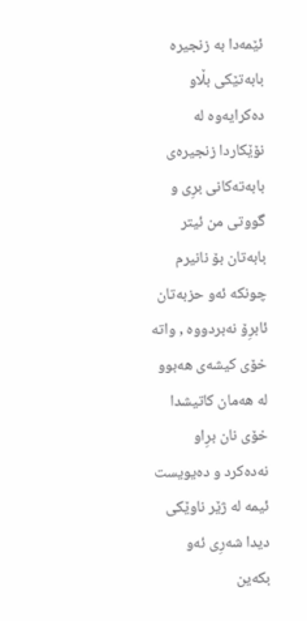ئێمه‌دا به‌ زنجیره‌ بابه‌تێكی بڵاو ده‌كرایه‌وه‌ له‌ نۆێكاردا زنجیره‌ی بابه‌ته‌كانی برِی و گووتی من ئیتر بابه‌تان بۆ نانیرم چونكه‌ ئه‌و حزبه‌تان ئابرِۆ نه‌بردووه‌ , واته‌ خۆی كیشه‌ی هه‌بوو له‌ هه‌مان كاتیشدا خۆی نان برِاو نه‌ده‌كرد و ده‌یویست ئیمه‌ له‌ ژێر ناوێكی دیدا شه‌رِی ئه‌و بكه‌ین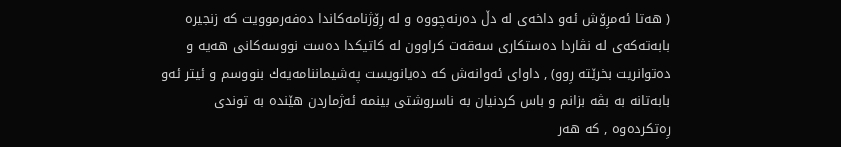( هه‌تا ئه‌مرِۆش ئه‌و داخه‌ی له‌ دڵ ده‌رنه‌چووه‌ و له‌ رِۆژنامه‌كاندا ده‌فه‌رموویت كه‌ زنجیره‌ بابه‌ته‌كه‌ی له‌ نڤاردا ده‌ستكاری سه‌قه‌ت كراوون له‌ كاتیكدا ده‌ست نووسه‌كانی هه‌یه‌ و ده‌توانریت بخرێته‌ رِوو) , داوای ئه‌وانه‌ش كه‌ ده‌یانویست په‌شیماننامه‌یه‌ك بنووسم و ئیتر ئه‌و بابه‌تانه‌ به‌ بڤه‌ بزانم و باس كردنیان به‌ ناسروشتی بینمه‌ ئه‌ژماردن هێنده‌ به‌ توندی رِه‌تكرده‌وه‌ , كه‌ هه‌ر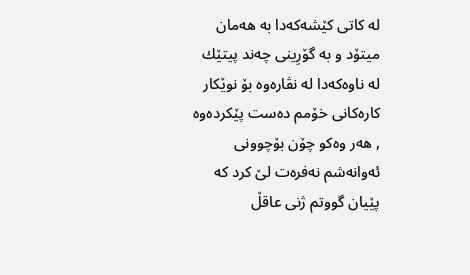له‌ كاتی كێشه‌كه‌دا به‌ هه‌مان میتۆد و به‌ گۆرِینی چه‌ند پیتێك له‌ ناوه‌كه‌دا له‌ نڤاره‌وه‌ بۆ نوێكار كاره‌كانی خۆمم ده‌ست پێكرده‌وه‌ , هه‌ر وه‌كو چۆن بۆچوونی ئه‌وانه‌شم نه‌فره‌ت لێ كرد كه‌ پێیان گووتم ژنی عاقڵ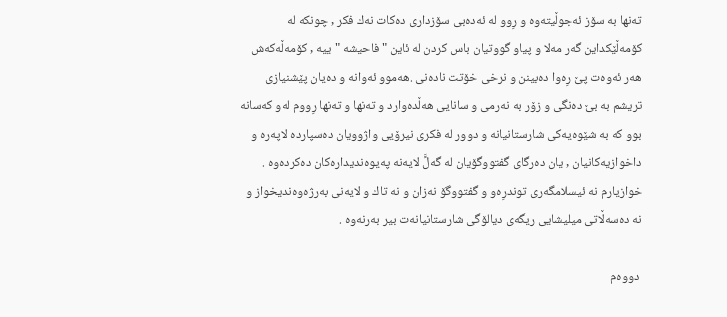ته‌نها به‌ سۆز ئه‌جوڵیته‌وه‌ و رِوو له‌ ئه‌ده‌بی سۆزداری ده‌كات نه‌ك فكر , چونكه‌ له‌ كۆمه‌ڵێكداین گه‌ر مه‌لا و پیاو گووتیان باس كردن له‌ ئاین " فاحیشه‌ "ییه‌ , كۆمه‌ڵه‌كه‌ش هه‌ر ئه‌وه‌ت پێ رِه‌وا ده‌بینن و نرخی خۆتت ناده‌نی .هه‌موو ئه‌وانه‌ و ده‌یان پێشنیازی تریشم به‌ بێ ده‌نگی و زۆر به‌ نه‌رمی و سانایی هه‌ڵده‌وارد و ته‌نها و ته‌نها رِووم له‌و كه‌سانه‌ بوو كه‌ به‌ شێوه‌یه‌كی شارستانیانه‌ و دوور له‌ فكری نیرۆیی واژوویان ده‌سپارده‌ لاپه‌ره‌ و داخوازیه‌كانیان , یان ده‌رگای گفتووگۆیان له‌ گه‌لًَ لایه‌نه‌ په‌یوه‌ندیداره‌كان ده‌كرده‌وه‌ . خوازیارم نه‌ ئیسلامگه‌ری توندرِه‌و و گفتووگۆ نه‌زان و نه‌ تاك و لایه‌نی به‌رژه‌وه‌ندیخواز و  نه‌ ده‌سه‌ڵاتی میلیشایی ریگه‌ی دیالۆگی شارستانیانه‌ت بیر به‌رنه‌وه‌ .

 دووه‌م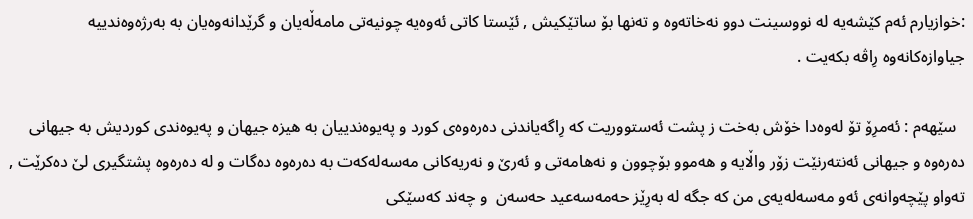:خوازیارم ئه‌م كێشه‌یه‌ له‌ نووسینت دوو نه‌خاته‌وه‌ و ته‌نها بۆ ساتێكیش , ئێستا كاتی ئه‌وه‌یه‌ چونیه‌تی مامه‌ڵه‌یان و گرێدانه‌وه‌یان به‌ به‌رژه‌وه‌ندییه‌ جیاوازه‌كانه‌وه‌ رِاڤه‌ بكه‌یت .

  سێهه‌م : ئه‌مرِۆ تۆ له‌وه‌دا خۆش به‌خت ز پشت ئه‌ستووریت كه‌ رِاگه‌یاندنی ده‌ره‌وه‌ی كورد و په‌یوه‌ندییان به‌ هیزه‌ جیهان و په‌یوه‌ندی كوردیش به‌ جیهانی ده‌ره‌وه‌ و جیهانی ئه‌نته‌رنێت زۆر واڵایه‌ و هه‌موو بۆچوون و نه‌هامه‌تی و ئه‌رێ و نه‌ریه‌كانی مه‌سه‌له‌كه‌ت به‌ ده‌ره‌وه‌ ده‌گات و له‌ ده‌ره‌وه‌ پشتگیری لێ ده‌كرێت , ته‌واو پێچه‌وانه‌ی ئه‌و مه‌سه‌له‌یه‌ی من كه‌ جگه‌ له‌ به‌رِێز حه‌مه‌سه‌عید حه‌سه‌ن  و چه‌ند كه‌سێكی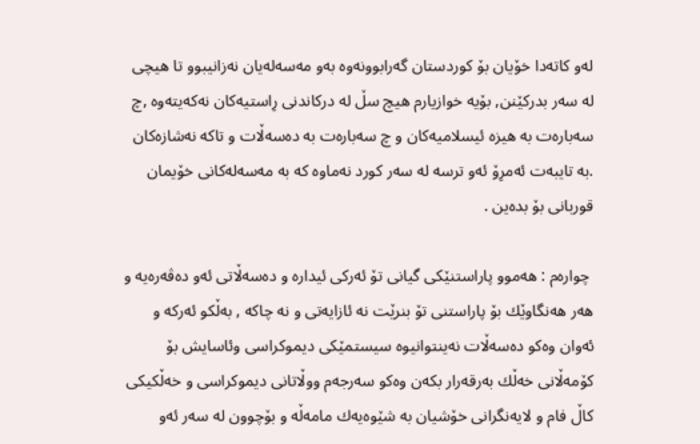له‌و كاته‌دا خۆیان بۆ كوردستان گه‌رابوونه‌وه‌ به‌و مه‌سه‌له‌یان نه‌زانیبوو تا هیچی له‌ سه‌ر بدركێنن, بۆیه‌ خوازیارم هیچ سڵ له‌ دركاندنی رِاستیه‌كان نه‌كه‌یته‌وه‌ ,چ سه‌باره‌ت به‌ هیزه‌ ئیسلامیه‌كان و چ سه‌باره‌ت به‌ ده‌سه‌ڵات و تاكه‌ نه‌شازه‌كان .به‌ تایبه‌ت ئه‌مرِۆ ئه‌و ترسه‌ له‌ سه‌ر كورد نه‌ماوه‌ كه‌ به‌ مه‌سه‌له‌كانی خۆیمان قوربانی بۆ بده‌ین .

 چواره‌م : هه‌موو پاراستنێكی گیانی تۆ ئه‌ركی ئیداره‌ و ده‌سه‌ڵاتی ئه‌و ده‌ڤه‌ره‌یه‌ و هه‌ر هه‌نگاوێك بۆ پاراستنی تۆ بنرێت نه‌ ئازایه‌تی و نه‌ چاكه‌ , به‌ڵكو ئه‌ركه‌ و ئه‌وان وه‌كو ده‌سه‌ڵات نه‌ینتوانیوه‌ سیستمێكی دیموكراسی وئاسایش بۆ كۆمه‌ڵانی خه‌ڵك به‌رقه‌رار بكه‌ن وه‌كو سه‌رجه‌م ووڵاتانی دیموكراسی و خه‌ڵكیكی كاڵ فام و لایه‌نگرانی خۆشیان به‌ شێوه‌یه‌ك مامه‌ڵه‌ و بۆچوون له‌ سه‌ر ئه‌و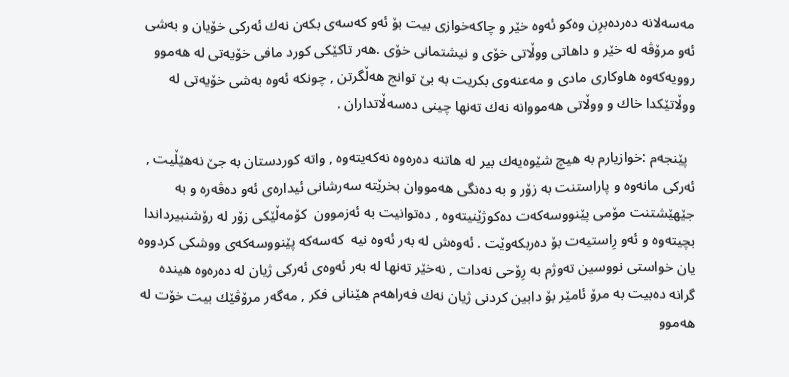مه‌سه‌لانه‌ ده‌رده‌برِن وه‌كو ئه‌وه‌ خێر و چاكه‌خوازی بیت بۆ ئه‌و كه‌سه‌ی بكه‌ن نه‌ك ئه‌ركی خۆیان و به‌شی ئه‌و مرۆڤه‌ له‌ خێر و داهاتی ووڵاتی خۆی و نیشتمانی خۆی .هه‌ر تاكێكی كورد مافی خۆیه‌تی له‌ هه‌موو روویه‌كه‌وه‌ هاوكاری مادی و مه‌عنه‌وی بكریت به‌ بێ توانج هه‌ڵگرتن , چونكه‌ ئه‌وه‌ به‌شی خۆیه‌تی له‌ ووڵاتێكدا خاك و ووڵاتی هه‌مووانه‌ نه‌ك ته‌نها چینی ده‌سه‌ڵاتداران .

  پێنجه‌م :خوازیارم به‌ هیچ شێوه‌یه‌ك بیر له‌ هاتنه‌ ده‌ره‌وه‌ نه‌كه‌یته‌وه‌ , واته‌ كوردستان به‌ جێ نه‌هێڵیت , ئه‌ركی مانه‌وه‌ و پاراستنت به‌ زۆر و به‌ ده‌نگی هه‌مووان بخرێته‌ سه‌رشانی ئیداره‌ی ئه‌و ده‌ڤه‌ره‌ و به‌ جێهێشتنت مۆمی پێنووسه‌كه‌ت ده‌كوژێنیته‌وه‌ , ده‌توانیت به‌ ئه‌زموون  كۆمه‌ڵێكی زۆر له‌ رۆشنبیرداندا بچیته‌وه‌ و ئه‌و رِاستیه‌ت بۆ ده‌ربكه‌وێت . ئه‌وه‌ش له‌ به‌ر ئه‌وه‌ نیه‌  كه‌سه‌كه‌ پێنووسه‌كه‌ی ووشكی كردووه‌ یان خواستی نووسین ته‌وژم به‌ رِۆحی نه‌دات , نه‌خێر ته‌نها له‌ به‌ر ئه‌وه‌ی ئه‌ركی ژیان له‌ ده‌ره‌وه‌ هینده‌ گرانه‌ ده‌بیت به‌ مرۆ ئامێر بۆ دابین كردنی ژیان نه‌ك فه‌راهه‌م هێنانی فكر , مه‌گه‌ر مرۆڤێك بیت خۆت له‌ هه‌موو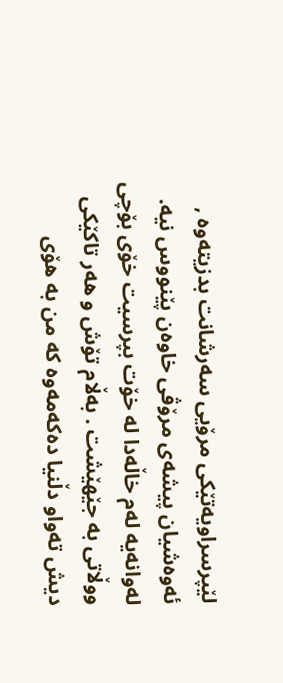لێپرسراویه‌تێكی مرۆیی سه‌رشانت بدزیته‌وه‌ , ئه‌وه‌شیان پیشه‌ی مرۆڤی خاوه‌ن پێنووس نیه‌. له‌وانه‌یه‌ له‌م خاڵه‌دا له‌ خۆت بپرسیت خۆی بۆچی ووڵاتی به‌ جێهێشت . به‌ڵام تۆش و هه‌ر تاكێكی دیش ته‌واو دڵنیا ده‌كه‌مه‌وه‌ كه‌ من به‌ هۆی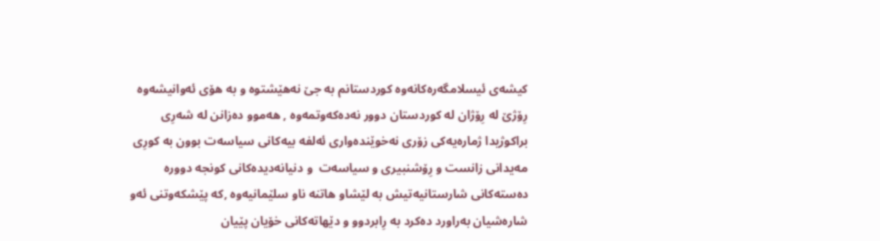كیشه‌ی ئیسلامگه‌ره‌كانه‌وه‌ كوردستانم به‌ جێ نه‌هێشتوه‌ و به‌ هۆی ئه‌وانیشه‌وه‌ رِۆژێ له‌ رِۆژان له‌ كوردستان دوور نه‌ده‌كه‌وتمه‌وه‌ , هه‌موو ده‌زانن له‌ شه‌رِی براكوژیدا ژماره‌یه‌كی زۆری نه‌خوێنده‌واری ئه‌لفه‌ بیه‌كانی سیاسه‌ت بوون به‌ كورِی مه‌یدانی زانست و رِۆشنبیری و سیاسه‌ت  و دنیانه‌دیده‌كانی كونجه‌ دووره‌ ده‌سته‌كانی شارستانیه‌تیش به‌ لێشاو هاتنه‌ ناو سلێمانیه‌وه‌ ,كه‌ پێشكه‌وتنی ئه‌و شاره‌شیان به‌راورد ده‌كرد به‌ رِابردوو و دێهاته‌كانی خۆیان پێیان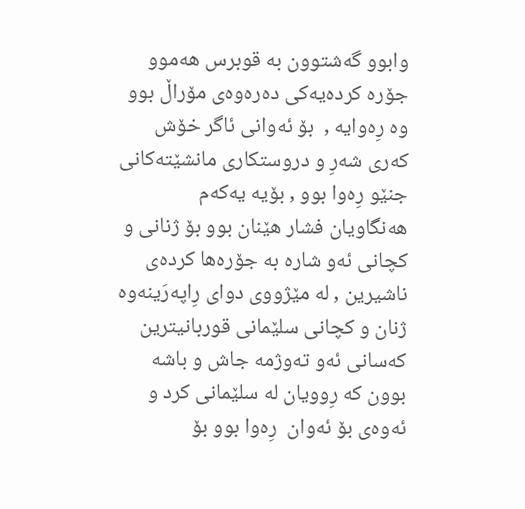وابوو گه‌شتوون به‌ قوبرس هه‌موو جۆره‌ كرده‌یه‌كی ده‌ره‌وه‌ی مۆراڵ بوو وه‌ رِه‌وایه‌ ,  بۆ ئه‌وانی ئاگر خۆش كه‌ری شه‌رِ و دروستكاری مانشێته‌كانی جنێو رِه‌وا بوو , بۆیه‌ یه‌كه‌م هه‌نگاویان فشار هێنان بوو بۆ ژنانی و كچانی ئه‌و شاره‌ به‌ جۆره‌ها كرده‌ی ناشیرین , له‌ مێژووی دوای رِاپه‌رَینه‌وه‌ ژنان و كچانی سلێمانی قوربانیترین كه‌سانی ئه‌و ته‌وژمه‌ جاش و باشه‌ بوون كه‌ رِوویان له‌ سلێمانی كرد و ئه‌وه‌ی بۆ ئه‌وان  رِه‌وا بوو بۆ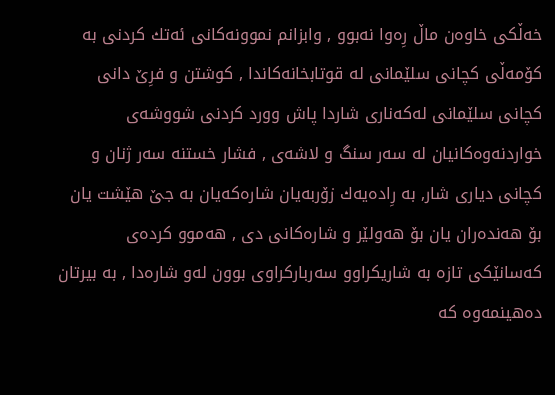خه‌ڵكی خاوه‌ن ماڵ رِه‌وا نه‌بوو , وابزانم نموونه‌كانی ئه‌تك كردنی به‌ كۆمه‌ڵی كچانی سلێمانی له‌ قوتابخانه‌كاندا , كوشتن و فرِێ دانی كچانی سلێمانی له‌كه‌ناری شاردا پاش وورد كردنی شووشه‌ی خواردنه‌وه‌كانیان له‌ سه‌ر سنگ و لاشه‌ی , فشار خستنه‌ سه‌ر ژنان و كچانی دیاری شار, به‌ رِاده‌یه‌ك زۆربه‌یان شاره‌كه‌یان به‌ جێ هێشت یان بۆ هه‌نده‌ران یان بۆ هه‌ولێر و شاره‌كانی دی , هه‌موو كرده‌ی كه‌سانێكی تازه‌ به‌ شاریكراوو سه‌رباركراوی بوون له‌و شاره‌دا , به‌ بیرتان ده‌هینمه‌وه‌ كه‌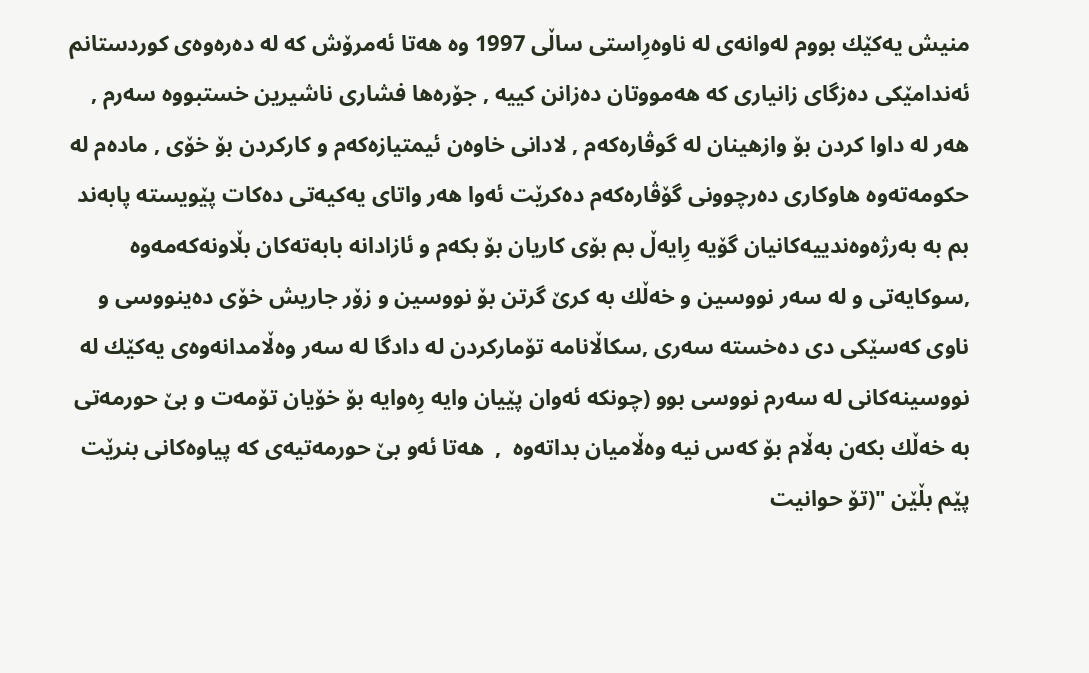منیش یه‌كێك بووم له‌وانه‌ی له‌ ناوه‌رِاستی ساڵی 1997 وه‌ هه‌تا ئه‌مرۆش كه‌ له‌ ده‌ره‌وه‌ی كوردستانم ئه‌ندامێكی ده‌زگای زانیاری كه‌ هه‌مووتان ده‌زانن كییه‌ , جۆره‌ها فشاری ناشیرین خستبووه‌ سه‌رم , هه‌ر له‌ داوا كردن بۆ وازهینان له‌ گوڤاره‌كه‌م , لادانی خاوه‌ن ئیمتیازه‌كه‌م و كاركردن بۆ خۆی , ماده‌م له‌ حكومه‌ته‌وه‌ هاوكاری ده‌رچوونی گۆڤاره‌كه‌م ده‌كرێت ئه‌وا هه‌ر واتای یه‌كیه‌تی ده‌كات پێویسته‌ پابه‌ند بم به‌ به‌رژه‌وه‌ندییه‌كانیان گۆیه‌ رِایه‌ڵ بم بۆی كاریان بۆ بكه‌م و ئازادانه‌ بابه‌ته‌كان بڵاونه‌كه‌مه‌وه‌ ,سوكایه‌تی و له‌ سه‌ر نووسین و خه‌ڵك به‌ كرێ گرتن بۆ نووسین و زۆر جاریش خۆی ده‌ینووسی و ناوی كه‌سێكی دی ده‌خسته‌ سه‌ری ,سكاڵانامه‌ تۆماركردن له‌ دادگا له‌ سه‌ر وه‌ڵامدانه‌وه‌ی یه‌كێك له‌ نووسینه‌كانی له‌ سه‌رم نووسی بوو (چونكه‌ ئه‌وان پێیان وایه‌ رِه‌وایه‌ بۆ خۆیان تۆمه‌ت و بێ حورمه‌تی به‌ خه‌ڵك بكه‌ن به‌ڵام بۆ كه‌س نیه‌ وه‌ڵامیان بداته‌وه‌  ,  هه‌تا ئه‌و بێ حورمه‌تیه‌ی كه‌ پیاوه‌كانی بنرێت پێم بڵێن "(تۆ حوانیت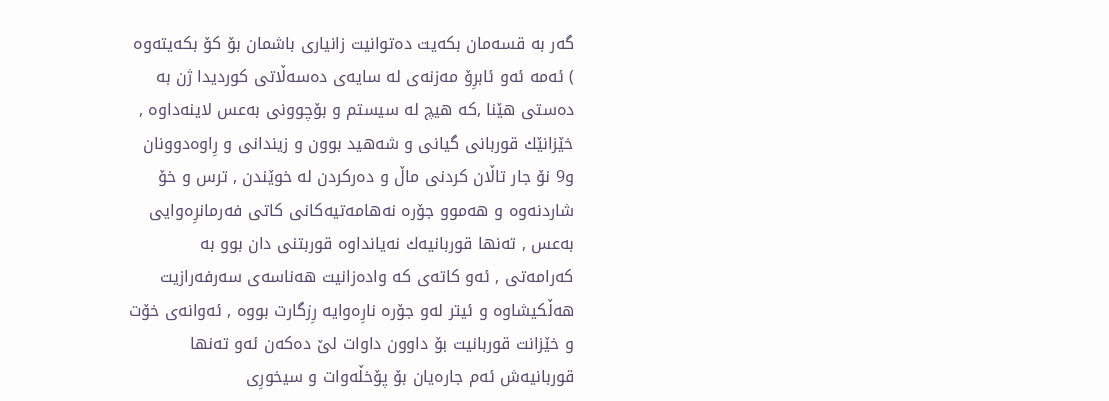گه‌ر به‌ قسه‌مان بكه‌یت ده‌توانیت زانیاری باشمان بۆ كۆ بكه‌یته‌وه‌ ) ئه‌مه‌ ئه‌و ئابرِۆ مه‌زنه‌ی له‌ سایه‌ی ده‌سه‌ڵاتی كوردیدا ژن به‌ ده‌ستی هێنا ,كه‌ هیچ له‌ سیستم و بۆچوونی به‌عس لاینه‌داوه‌ , خێزانێك قوربانی گیانی و شه‌هید بوون و زیندانی و رِاوه‌دوونان و9 نۆ جار تاڵان كردنی ماڵ و ده‌ركردن له‌ خوێندن , ترس و خۆ شاردنه‌وه‌ و هه‌موو جۆره‌ نه‌هامه‌تیه‌كانی كاتی فه‌رمانرِه‌وایی به‌عس , ته‌نها قوربانیه‌ك نه‌یانداوه‌ قوربتنی دان بوو به‌ كه‌رامه‌تی , ئه‌و كاته‌ی كه‌ واده‌زانیت هه‌ناسه‌ی سه‌رفه‌رازیت هه‌ڵكیشاوه‌ و ئیتر له‌و جۆره‌ نارِه‌وایه‌ رِزگارت بووه‌ , ئه‌وانه‌ی خۆت و خێزانت قوربانیت بۆ داوون داوات لێ ده‌كه‌ن ئه‌و ته‌نها قوربانیه‌ش ئه‌م جاره‌یان بۆ پۆخڵه‌وات و سیخورِی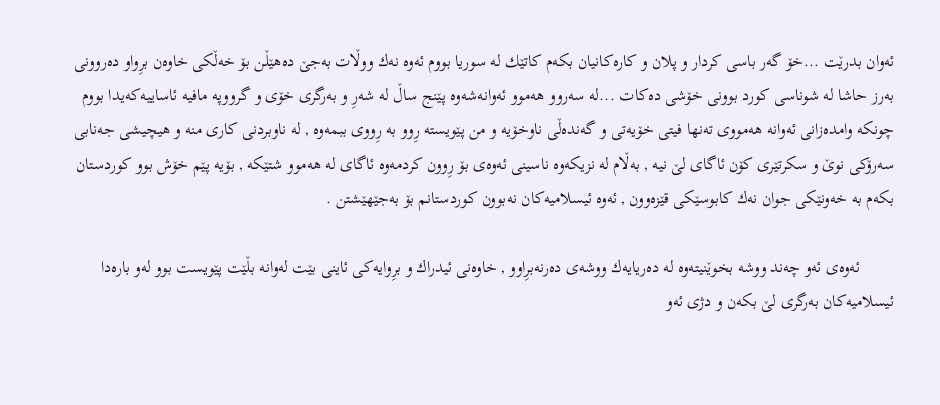ئه‌وان بدرێت ...خۆ گه‌ر باسی كردار و پلان و كاره‌كانیان بكه‌م كاتێك له‌ سوریا بووم ئه‌وه‌ نه‌ك ووڵات به‌جێ ده‌هێڵن بۆ خه‌ڵكی خاوه‌ن برِواو ده‌روونی به‌رز حاشا له‌ شوناسی كورد بوونی خۆشی ده‌كات ...له‌ سه‌روو هه‌موو ئه‌وانه‌شه‌وه‌ پێنج ساڵ له‌ شه‌رِ و به‌رگری خۆی و گرووپه‌ مافیه‌ ئاساییه‌كه‌یدا بووم چونكه‌ وامده‌زانی ئه‌وانه‌ هه‌مووی ته‌نها فیتی خۆیه‌تی و گه‌نده‌ڵی ناوخۆیه‌ و من پێویسته‌ رِوو به‌ رِووی ببمه‌وه‌ , له‌ ناوبردنی كاری منه‌ و هیچیشی جه‌نابی سه‌رۆكی نوێ و سكرتێری كۆن ئاگای لێ نیه‌ , به‌ڵام له‌ نزیكه‌وه‌ ناسینی ئه‌وه‌ی بۆ رِوون كردمه‌وه‌ ئاگای له‌ هه‌موو شتێكه‌ , بۆیه‌ پێم خۆش بوو كوردستان بكه‌م به‌ خه‌ونێكی جوان نه‌ك كابوسێكی قێزه‌وون , ئه‌وه‌ ئیسلامیه‌كان نه‌بوون كوردستانم بۆ به‌جێهێشتن .

        ئه‌وه‌ی ئه‌و چه‌ند ووشه‌ بخوێنیته‌وه‌ له‌ ده‌ریایه‌ك ووشه‌ی ده‌رنه‌برِاوو , خاوه‌نی ئیدراك و برِوایه‌كی ئاینی بێت له‌وانه‌ بڵێت پێویست بوو له‌و باره‌دا ئیسلامیه‌كان به‌رگری لێ بكه‌ن و دژی ئه‌و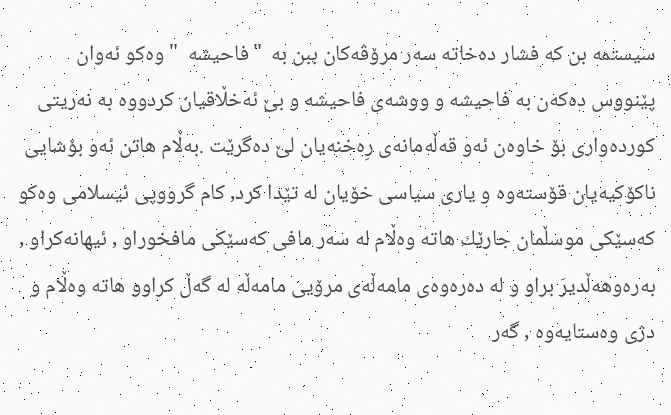سیستمه‌ بن كه‌ فشار ده‌خاته‌ سه‌ر مرۆڤه‌كان ببن به‌  "فاحیشه‌  " وه‌كو ئه‌وان  پێنووس ده‌كه‌ن به‌ فاحیشه‌ و ووشه‌ی فاحیشه‌ و بێ ئه‌خڵاقیان كردووه‌ به‌ نه‌ریتی كورده‌واری بۆ خاوه‌ن ئه‌و قه‌ڵه‌مانه‌ی رِه‌خنه‌یان لێ ده‌گرێت .به‌ڵام هاتن ئه‌و بۆشایی ناكۆكیه‌یان قۆسته‌وه‌ و یاری سیاسی خۆیان له‌ تێدا كرد, كام گرووپی ئیسلامی وه‌كو كه‌سێكی موسڵمان جارێك هاته‌ وه‌ڵام له‌ سه‌ر مافی كه‌سێكی مافخوراو , ئیهانه‌كراو , به‌ره‌وهه‌ڵدیرَ براو و له‌ ده‌ره‌وه‌ی مامه‌ڵه‌ی مرۆیی مامه‌ڵه‌ له‌ گه‌ڵ كراوو هاته‌ وه‌ڵام و دژی وه‌ستایه‌وه‌ , گه‌ر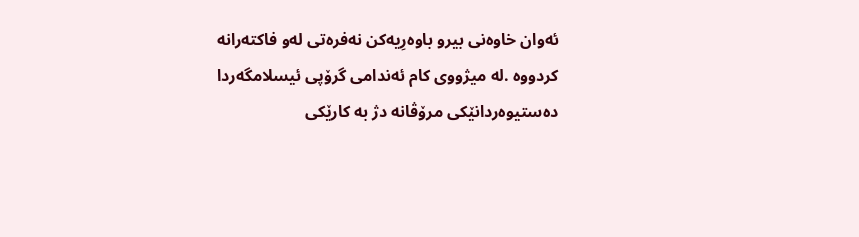ئه‌وان خاوه‌نی بیرو باوه‌رِیه‌كن نه‌فره‌تی له‌و فاكته‌رانه‌ كردووه‌ .له‌ میژووی كام ئه‌ندامی گرۆپی ئیسلامگه‌ردا ده‌ستیوه‌ردانێكی مرۆڤانه‌ دژ به‌ كارێكی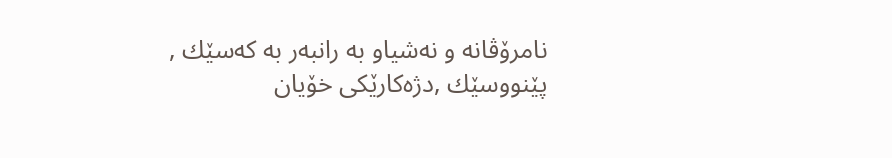نامرۆڤانه‌ و نه‌شیاو به‌ رانبه‌ر به‌ كه‌سێك , پێنووسێك ,دژه‌كارێكی خۆیان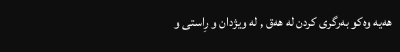هه‌یه‌ وه‌كو به‌رگری كردن له‌ هه‌ق , له‌ ویژدان و رِاستی و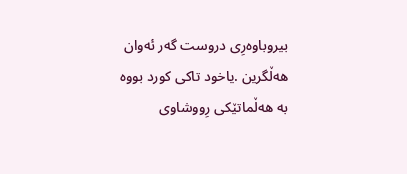بیروباوه‌رِی دروست گه‌ر ئه‌وان هه‌ڵگرین .یاخود تاكی كورد بووه‌ به‌ هه‌ڵماتێكی رِووشاوی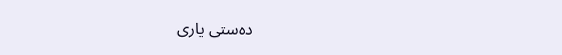ده‌ستی یاری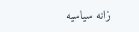زانه‌ سیاسیه‌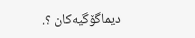دیماگۆگیه‌كان ؟.